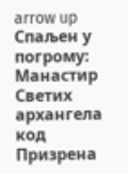arrow up
Спаљен у погрому: Манастир Светих архангела код Призрена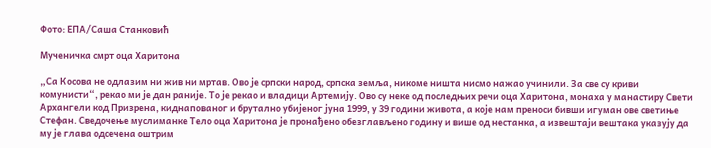Фото: ЕПА/Саша Станковић

Мученичка смрт оца Харитона

„Са Косова не одлазим ни жив ни мртав. Ово је српски народ, српска земља, никоме ништа нисмо нажао учинили. За све су криви комунисти“, рекао ми је дан раније. То је рекао и владици Артемију. Ово су неке од последњих речи оца Харитона, монаха у манастиру Свети Архангели код Призрена, киднапованог и брутално убијеног јуна 1999, у 39 години живота, а које нам преноси бивши игуман ове светиње Стефан. Сведочење муслиманке Тело оца Харитона је пронађено обезглављено годину и више од нестанка, а извештаји вештака указују да му је глава одсечена оштрим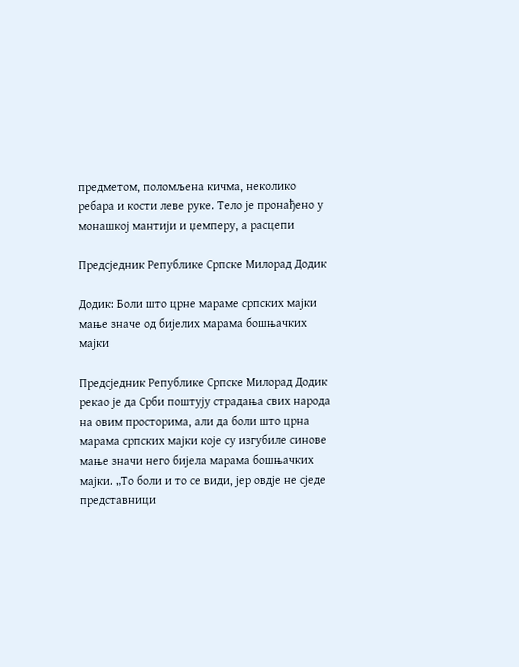предметом, поломљена кичма, неколико ребара и кости леве руке. Тело је пронађено у монашкој мантији и џемперу, а расцепи

Предсједник Републике Српске Милорад Додик

Додик: Боли што црне мараме српских мајки мање значе од бијелих марама бошњачких мајки

Предсједник Републике Српске Милорад Додик рекао је да Срби поштују страдања свих народа на овим просторима, али да боли што црна марама српских мајки које су изгубиле синове мање значи него бијела марама бошњачких мајки. „То боли и то се види, јер овдје не сједе представници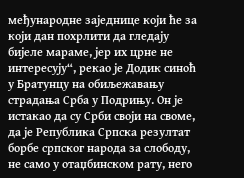међународне заједнице који ће за који дан похрлити да гледају бијеле мараме, јер их црне не интересују“, рекао је Додик синоћ у Братунцу на обиљежавању страдања Срба у Подрињу. Он је истакао да су Срби своји на своме, да је Република Српска резултат борбе српског народа за слободу, не само у отаџбинском рату, него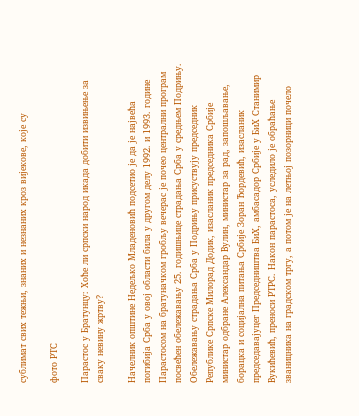сублимат свих тежњи, знаних и незнаних кроз вијекове, које су

фото РТС

Парастос у Братунцу: Хоће ли српски народ икада добити извињење за сваку невину жртву?

Начелник општине Недељко Младеновић подсетио је да је највећа погибија Срба у овој области била у другом делу 1992. и 1993. године Парастосом на братуначком гробљу вечерас је почео централни програм посвећен обележавању 25. годишњице страдања Срба у средњем Подрињу. Обележавању страдања Срба у Подрињу присуствују председник Републике Српске Милорад Додик, изасланик председника Србије министар одбране Александар Вулин, министар за рад, запошљавање, борацка и социјална питања Србије Зоран Ђордевић, изасланик председавајуцег Председништва БиХ, амбасадор Србије у БиХ Станимир Вукићевић, преноси РТРС. Након парастоса, уследило је обраћање званицника на градском тргу, а потом је на летњој позорници почело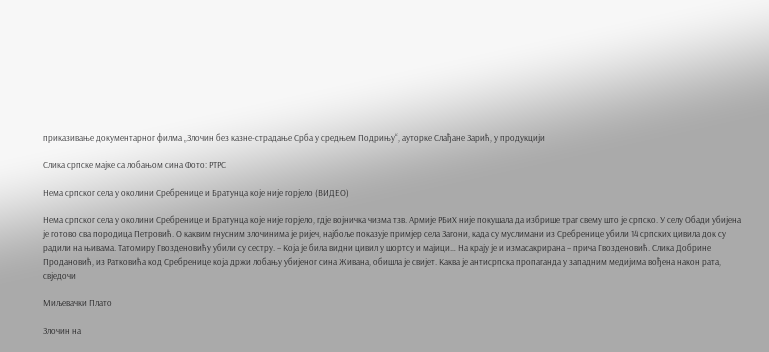приказивање документарног филма „Злочин без казне-страдање Срба у средњем Подрињу“, ауторке Слађане Зарић, у продукцији

Слика српске мајке са лобањом сина Фото: РТРС

Нема српског села у околини Сребренице и Братунца које није горјело (ВИДЕО)

Нема српског села у околини Сребренице и Братунца које није горјело, гдје војничка чизма тзв. Армије РБиХ није покушала да избрише траг свему што је српско. У селу Обади убијена је готово сва породица Петровић. О каквим гнусним злочинима је ријеч, најбоље показује примјер села Загони, када су муслимани из Сребренице убили 14 српских цивила док су радили на њивама. Татомиру Гвозденовићу убили су сестру. – Која је била видни цивил у шортсу и мајици… На крају је и измасакрирана – прича Гвозденовић. Слика Добрине Продановић, из Ратковића код Сребренице која држи лобању убијеног сина Живана, обишла је свијет. Каква је антисрпска пропаганда у западним медијима вођена након рата, свједочи

Миљевачки Плато

Злочин на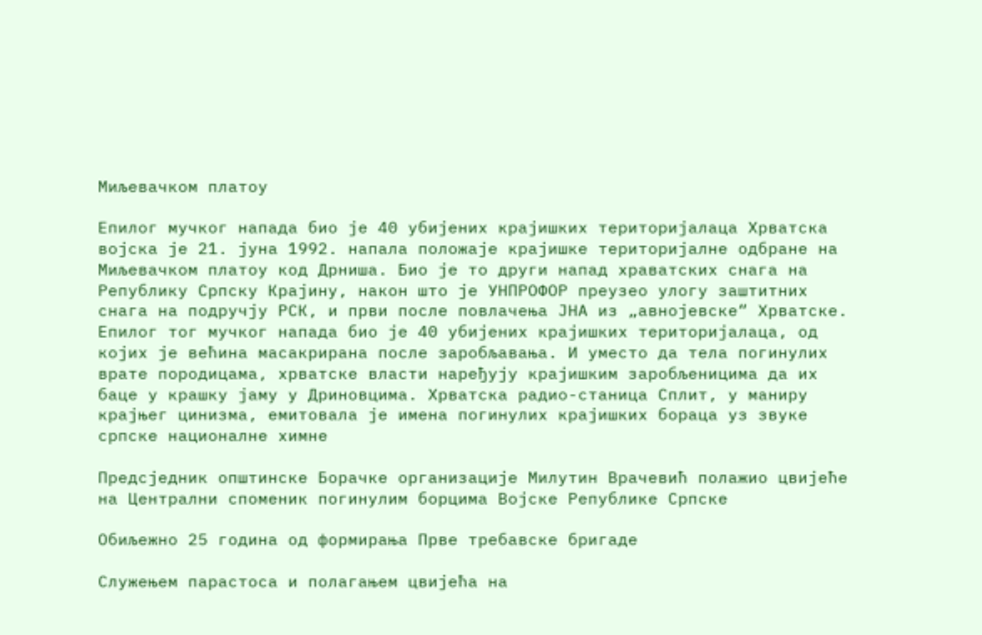Миљевачком платоу

Епилог мучког напада био је 40 убијених крајишких територијалаца Хрватска војска је 21. јуна 1992. напала положаје крајишке територијалне одбране на Миљевачком платоу код Дрниша. Био је то други напад храватских снага на Републику Српску Крајину, након што је УНПРОФОР преузео улогу заштитних снага на подручју РСК, и први после повлачења ЈНА из „авнојевске“ Хрватске. Епилог тог мучког напада био је 40 убијених крајишких територијалаца, од којих је већина масакрирана после заробљавања. И уместо да тела погинулих врате породицама, хрватске власти наређују крајишким заробљеницима да их баце у крашку јаму у Дриновцима. Хрватска радио-станица Сплит, у маниру крајњег цинизма, емитовала је имена погинулих крајишких бораца уз звуке српске националне химне

Предсједник општинске Борачке организације Милутин Врачевић полажио цвијеће на Централни споменик погинулим борцима Војске Републике Српске

Обиљежно 25 година од формирања Прве требавске бригаде

Служењем парастоса и полагањем цвијећа на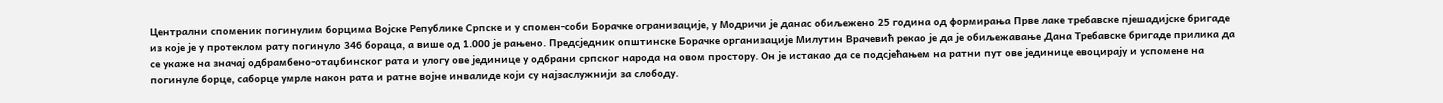Централни споменик погинулим борцима Војске Републике Српске и у спомен-соби Борачке огранизације, у Модричи је данас обиљежено 25 година од формирања Прве лаке требавске пјешадијске бригаде из које је у протеклом рату погинуло 346 бораца, а више од 1.000 је рањено. Предсједник општинске Борачке организације Милутин Врачевић рекао је да је обиљежавање Дана Tребавске бригаде прилика да се укаже на значај одбрамбено-отаџбинског рата и улогу ове јединице у одбрани српског народа на овом простору. Он је истакао да се подсјећањем на ратни пут ове јединице евоцирају и успомене на погинуле борце, саборце умрле након рата и ратне војне инвалиде који су најзаслужнији за слободу.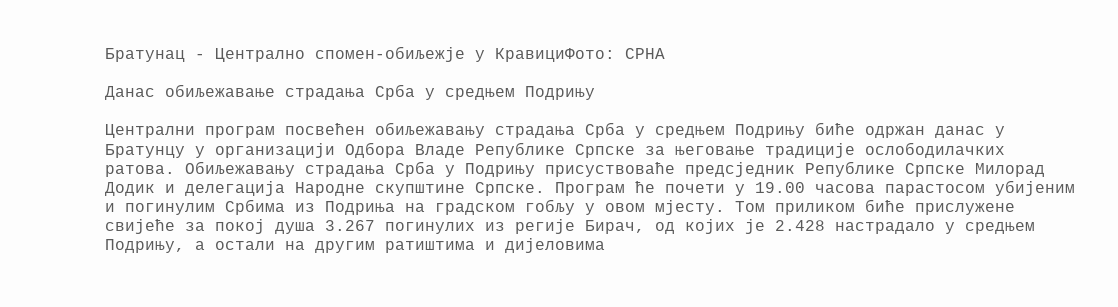Братунац - Централно спомен-обиљежје у КравициФото: СРНА

Данас обиљежавање страдања Срба у средњем Подрињу

Централни програм посвећен обиљежавању страдања Срба у средњем Подрињу биће одржан данас у Братунцу у организацији Одбора Владе Републике Српске за његовање традиције ослободилачких ратова. Обиљежавању страдања Срба у Подрињу присуствоваће предсједник Републике Српске Милорад Додик и делегација Народне скупштине Српске. Програм ће почети у 19.00 часова парастосом убијеним и погинулим Србима из Подриња на градском гобљу у овом мјесту. Том приликом биће прислужене свијеће за покој душа 3.267 погинулих из регије Бирач, од којих је 2.428 настрадало у средњем Подрињу, а остали на другим ратиштима и дијеловима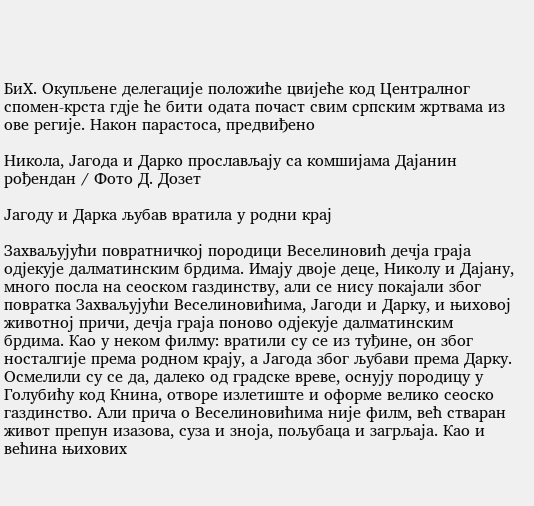БиХ. Окупљене делегације положиће цвијеће код Централног спомен-крста гдје ће бити одата почаст свим српским жртвама из ове регије. Након парастоса, предвиђено

Никола, Јагода и Дарко прослављају са комшијама Дајанин рођендан / Фото Д. Дозет

Jагоду и Дарка љубав вратила у родни крај

Захваљујући повратничкој породици Веселиновић дечја граја одјекује далматинским брдима. Имају двоје деце, Николу и Дајану, много посла на сеоском газдинству, али се нису покајали због повратка Захваљујући Веселиновићима, Јагоди и Дарку, и њиховој животној причи, дечја граја поново одјекује далматинским брдима. Као у неком филму: вратили су се из туђине, он због носталгије према родном крају, а Јагода због љубави према Дарку. Осмелили су се да, далеко од градске вреве, оснују породицу у Голубићу код Книна, отворе излетиште и оформе велико сеоско газдинство. Али прича о Веселиновићима није филм, већ стваран живот препун изазова, суза и зноја, пољубаца и загрљаја. Као и већина њихових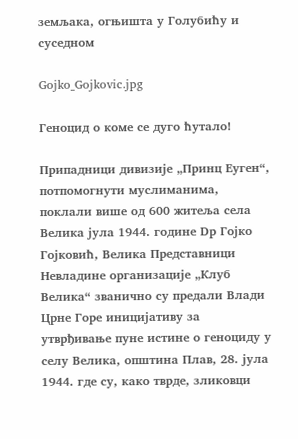земљака, огњишта у Голубићу и суседном

Gojko_Gojkovic.jpg

Геноцид о коме се дуго ћутало!

Припадници дивизиjе „Принц Еуген“, потпомогнути муслиманима, поклали више од 600 житеља села Велика jула 1944. године Dр Гоjко Гоjковић, Велика Представници Невладине организациjе „Клуб Велика“ званично су предали Влади Црне Горе инициjативу за утврђивање пуне истине о геноциду у селу Велика, општина Плав, 28. jула 1944. где су, како тврде, зликовци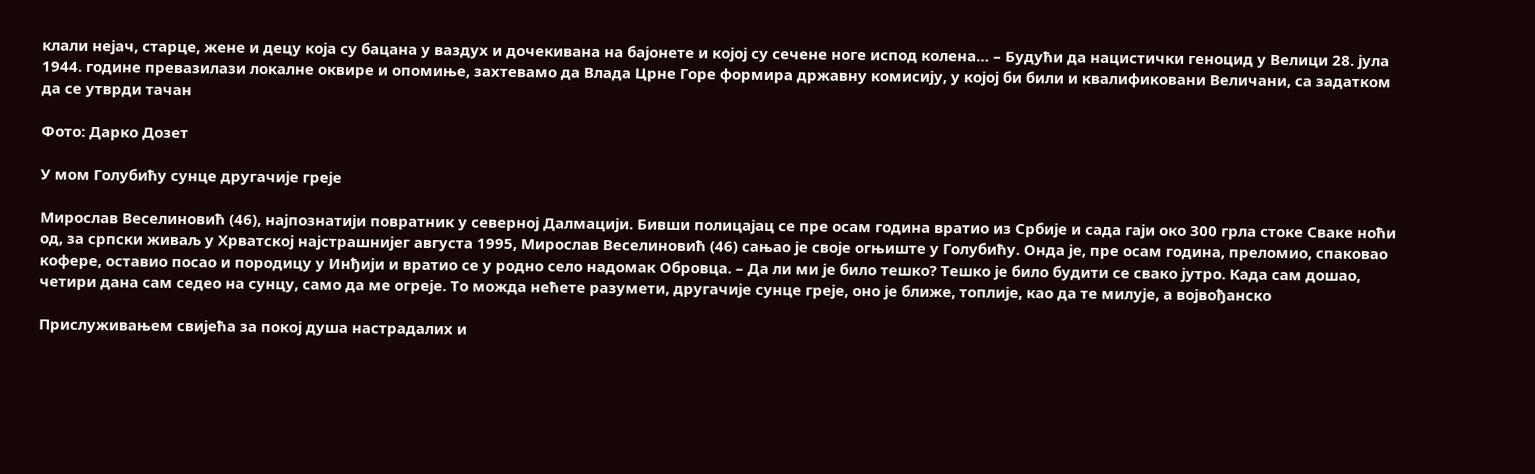клали неjач, старце, жене и децу коjа су бацана у ваздух и дочекивана на баjонете и коjоj су сечене ноге испод колена… – Будући да нацистички геноцид у Велици 28. jула 1944. године превазилази локалне оквире и опомиње, захтевамо да Влада Црне Горе формира државну комисиjу, у коjоj би били и квалификовани Величани, са задатком да се утврди тачан

Фото: Дарко Дозет

У мом Голубићу сунце другачије греје

Мирослав Веселиновић (46), најпознатији повратник у северној Далмацији. Бивши полицајац се пре осам година вратио из Србије и сада гаји око 300 грла стоке Сваке ноћи од, за српски живаљ у Хрватској најстрашнијег августа 1995, Мирослав Веселиновић (46) сањао је своје огњиште у Голубићу. Онда је, пре осам година, преломио, спаковао кофере, оставио посао и породицу у Инђији и вратио се у родно село надомак Обровца. – Да ли ми је било тешко? Тешко је било будити се свако јутро. Када сам дошао, четири дана сам седео на сунцу, само да ме огреје. То можда нећете разумети, другачије сунце греје, оно је ближе, топлије, као да те милује, а војвођанско

Прислуживањем свијећа за покој душа настрадалих и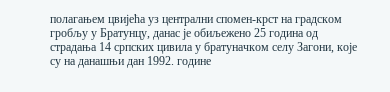полагањем цвијећа уз централни спомен-крст на градском гробљу у Братунцу, данас је обиљежено 25 година од страдања 14 српских цивила у братуначком селу Загони, које су на данашњи дан 1992. године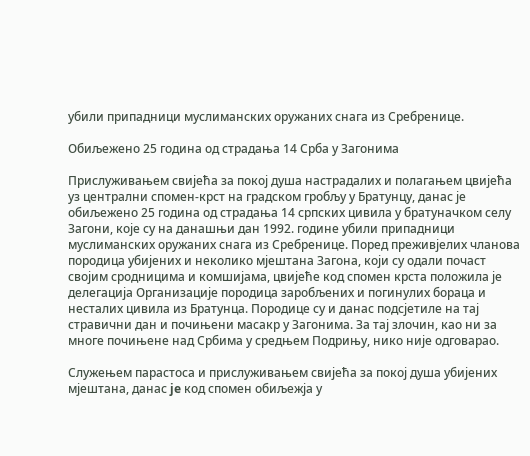убили припадници муслиманских оружаних снага из Сребренице.

Обиљежено 25 година од страдања 14 Срба у Загонима

Прислуживањем свијећа за покој душа настрадалих и полагањем цвијећа уз централни спомен-крст на градском гробљу у Братунцу, данас је обиљежено 25 година од страдања 14 српских цивила у братуначком селу Загони, које су на данашњи дан 1992. године убили припадници муслиманских оружаних снага из Сребренице. Поред преживјелих чланова породица убијених и неколико мјештана Загона, који су одали почаст својим сродницима и комшијама, цвијеће код спомен крста положила је делегација Организације породица заробљених и погинулих бораца и несталих цивила из Братунца. Породице су и данас подсјетиле на тај стравични дан и почињени масакр у Загонима. За тај злочин, као ни за многе почињене над Србима у средњем Подрињу, нико није одговарао.

Служењем парастоса и прислуживањем свијећа за покој душа убијених мјештана, данас je код спомен обиљежја у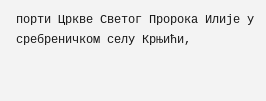порти Цркве Светог Пророка Илије у сребреничком селу Крњићи,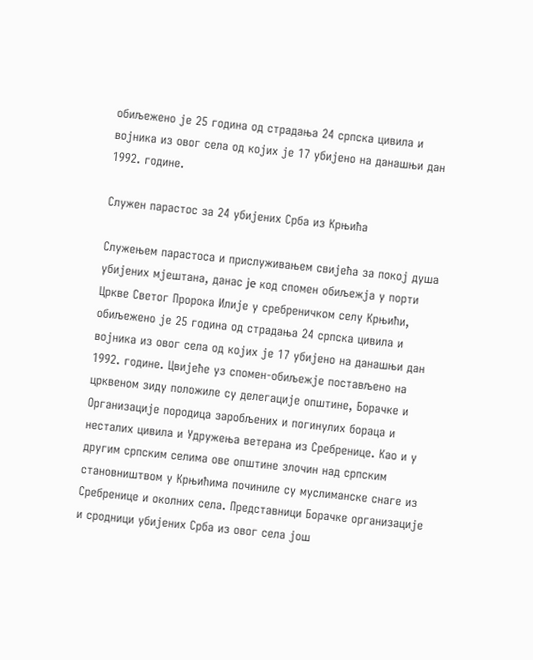обиљеженo је 25 година од страдања 24 српска цивила и војника из овог села од којих је 17 убијено на данашњи дан 1992. године.

Служен парастос за 24 убијених Срба из Крњића

Служењем парастоса и прислуживањем свијећа за покој душа убијених мјештана, данас je код спомен обиљежја у порти Цркве Светог Пророка Илије у сребреничком селу Крњићи, обиљеженo је 25 година од страдања 24 српска цивила и војника из овог села од којих је 17 убијено на данашњи дан 1992. године. Цвијеће уз спомен-обиљежје постављено на црквеном зиду положиле су делегације општине, Борачке и Организације породица заробљених и погинулих бораца и несталих цивила и Удружења ветерана из Сребренице. Као и у другим српским селима ове општине злочин над српским становништвом у Крњићима починиле су муслиманске снаге из Сребренице и околних села. Представници Борачке организације и сродници убијених Срба из овог села још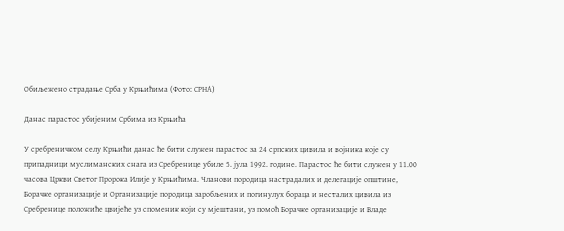Обиљежено страдање Срба у Крњићима (Фото: СРНА)

Данас парастос убијеним Србима из Крњића

У сребреничком селу Крњићи данас ће бити служен парастос за 24 српских цивила и војника које су припадници муслиманских снага из Сребренице убиле 5. јула 1992. године. Парастос ће бити служен у 11.00 часова Цркви Светог Пророка Илије у Крњићима. Чланови породица настрадалих и делегације општине, Борачке организације и Организације породица заробљених и погинулух бораца и несталих цивила из Сребренице положиће цвијеће уз споменик који су мјештани, уз помоћ Борачке организације и Владе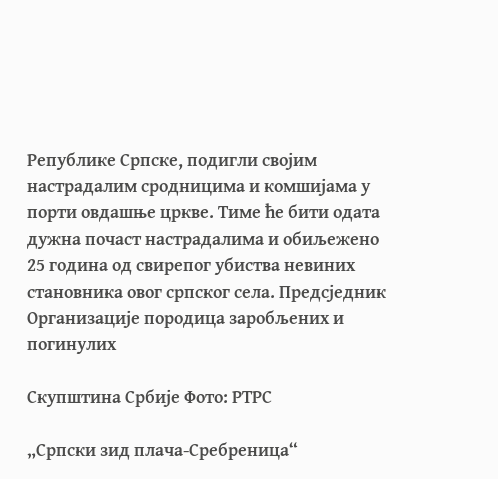Републике Српске, подигли својим настрадалим сродницима и комшијама у порти овдашње цркве. Тиме ће бити одата дужна почаст настрадалима и обиљежено 25 година од свирепог убиства невиних становника овог српског селa. Предсједник Организације породица заробљених и погинулих

Скупштина Србије Фото: РТРС

„Српски зид плача-Сребреница“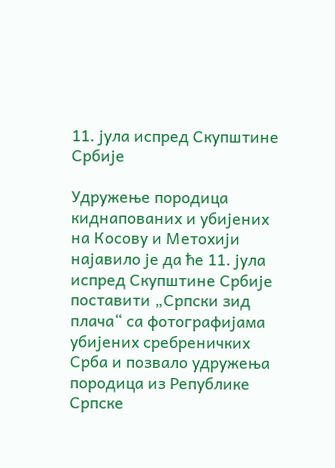11. јула испред Скупштине Србије

Удружење породица киднапованих и убијених на Косову и Метохији најавило је да ће 11. јула испред Скупштине Србије поставити „Српски зид плача“ са фотографијама убијених сребреничких Срба и позвало удружења породица из Републике Српске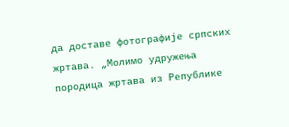да доставе фотографије српских жртава. „Молимо удружења породица жртава из Републике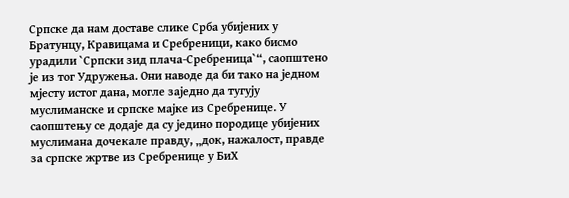Српске да нам доставе слике Срба убијених у Братунцу, Кравицама и Сребреници, како бисмо урадили `Српски зид плача-Сребреница`“, саопштено је из тог Удружења. Они наводе да би тако на једном мјесту истог дана, могле заједно да тугују муслиманске и српске мајке из Сребренице. У саопштењу се додаје да су једино породице убијених муслимана дочекале правду, „док, нажалост, правде за српске жртве из Сребренице у БиХ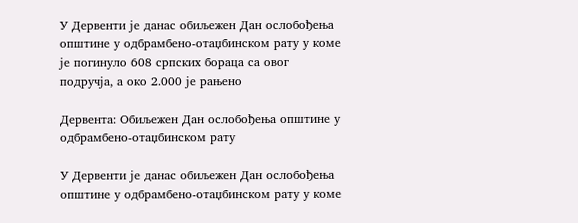У Дервенти је данас обиљежен Дан ослобођења општине у одбрамбено-отаџбинском рату у коме је погинуло 608 српских бораца са овог подручја, а око 2.000 је рањено

Дервента: Обиљежен Дан ослобођења општине у одбрамбено-отаџбинском рату

У Дервенти је данас обиљежен Дан ослобођења општине у одбрамбено-отаџбинском рату у коме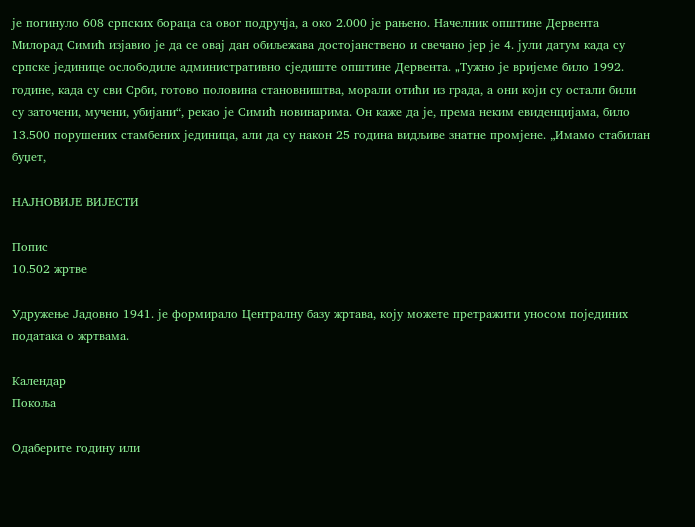је погинуло 608 српских бораца са овог подручја, а око 2.000 је рањено. Начелник општине Дервента Милорад Симић изјавио је да се овај дан обиљежава достојанствено и свечано јер је 4. јули датум када су српске јединице ослободиле административно сједиште општине Дервента. „Tужно је вријеме било 1992. године, када су сви Срби, готово половина становништва, морали отићи из града, а они који су остали били су заточени, мучени, убијани“, рекао је Симић новинарима. Он каже да је, према неким евиденцијама, било 13.500 порушених стамбених јединица, али да су након 25 година видљиве знатне промјене. „Имамо стабилан буџет,

НАЈНОВИЈЕ ВИЈЕСТИ

Попис
10.502 жртве

Удружење Јадовно 1941. је формирало Централну базу жртава, коју можете претражити уносом појединих података о жртвама.

Календар
Покоља

Одаберите годину или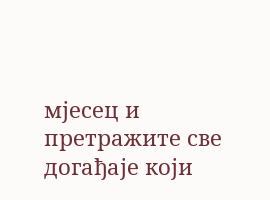мјесец и претражите све догађаје који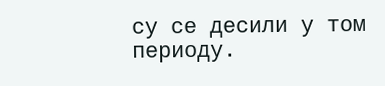су се десили у том периоду.